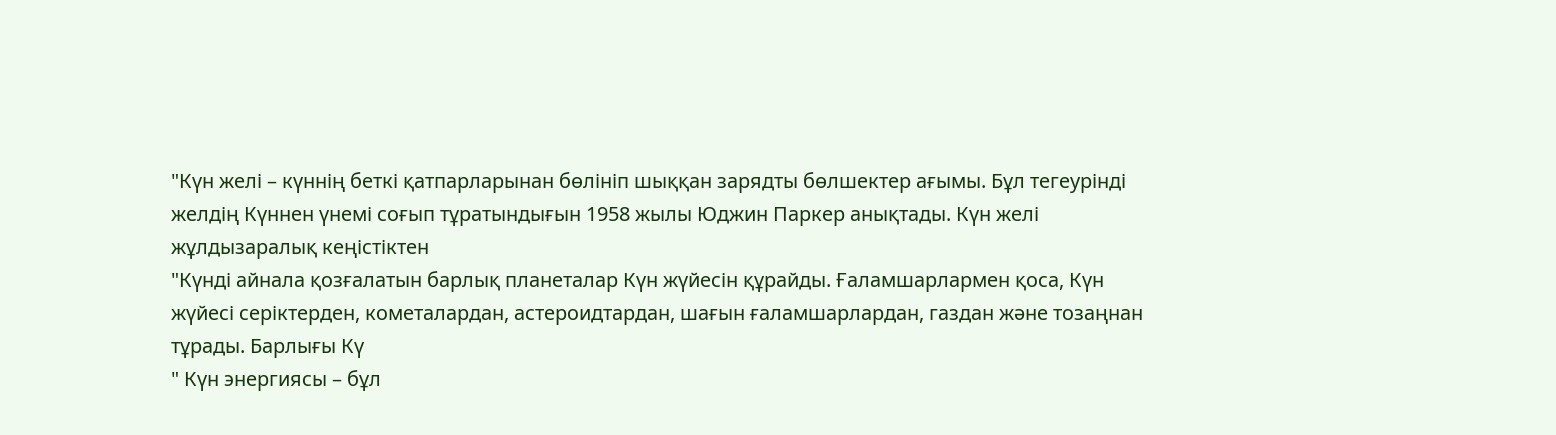"Күн желі – күннің беткі қатпарларынан бөлініп шыққан зарядты бөлшектер ағымы. Бұл тегеурінді желдің Күннен үнемі соғып тұратындығын 1958 жылы Юджин Паркер анықтады. Күн желі жұлдызаралық кеңістіктен
"Күнді айнала қозғалатын барлық планеталар Күн жүйесін құрайды. Ғаламшарлармен қоса, Күн жүйесі серіктерден, кометалардан, астероидтардан, шағын ғаламшарлардан, газдан жəне тозаңнан тұрады. Барлығы Кү
" Күн энергиясы – бұл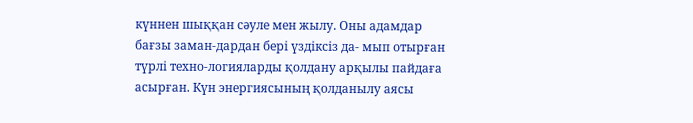күннен шыққан сəуле мен жылу. Оны адамдар бағзы заман-дардан бері үздіксіз да- мып отырған түрлі техно-логияларды қолдану арқылы пайдаға асырған. Күн энергиясының қолданылу аясы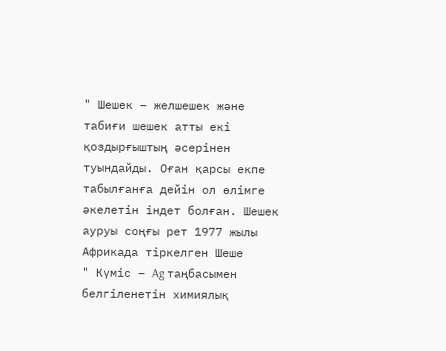" Шешек – желшешек жəне табиғи шешек атты екі қоздырғыштың əсерінен туындайды. Оған қарсы екпе табылғанға дейін ол өлімге əкелетін індет болған. Шешек ауруы соңғы рет 1977 жылы Африкада тіркелген Шеше
" Күміс – Ag таңбасымен белгіленетін химиялық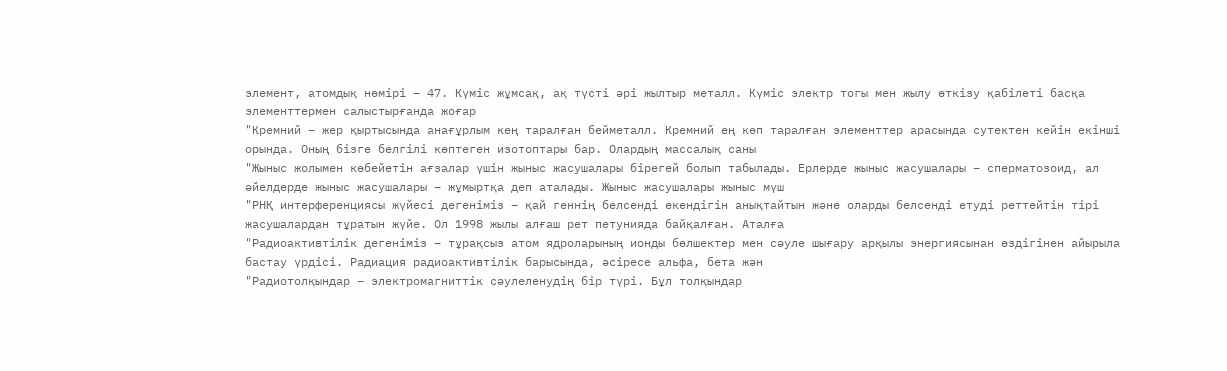элемент, атомдық нөмірі – 47. Күміс жұмсақ, ақ түсті əрі жылтыр металл. Күміс электр тогы мен жылу өткізу қабілеті басқа элементтермен салыстырғанда жоғар
"Кремний – жер қыртысында анағұрлым кең таралған бейметалл. Кремний ең көп таралған элементтер арасында сутектен кейін екінші орында. Оның бізге белгілі көптеген изотоптары бар. Олардың массалық саны
"Жыныс жолымен көбейетін ағзалар үшін жыныс жасушалары бірегей болып табылады. Ерлерде жыныс жасушалары – сперматозоид, ал əйелдерде жыныс жасушалары – жұмыртқа деп аталады. Жыныс жасушалары жыныс мүш
"РНҚ интерференциясы жүйесі дегеніміз – қай геннің белсенді екендігін анықтайтын жəне оларды белсенді етуді реттейтін тірі жасушалардан тұратын жүйе. Ол 1998 жылы алғаш рет петунияда байқалған. Аталға
"Радиоактивтілік дегеніміз – тұрақсыз атом ядроларының ионды бөлшектер мен сəуле шығару арқылы энергиясынан өздігінен айырыла бастау үрдісі. Радиация радиоактивтілік барысында, əсіресе альфа, бета жəн
"Радиотолқындар – электромагниттік сəулеленудің бір түрі. Бұл толқындар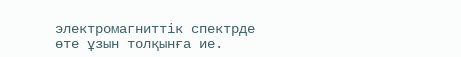электромагниттік спектрде өте ұзын толқынға ие.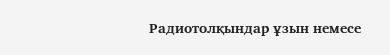Радиотолқындар ұзын немесе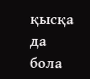қысқа да бола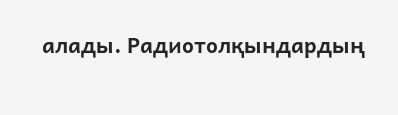алады. Радиотолқындардың